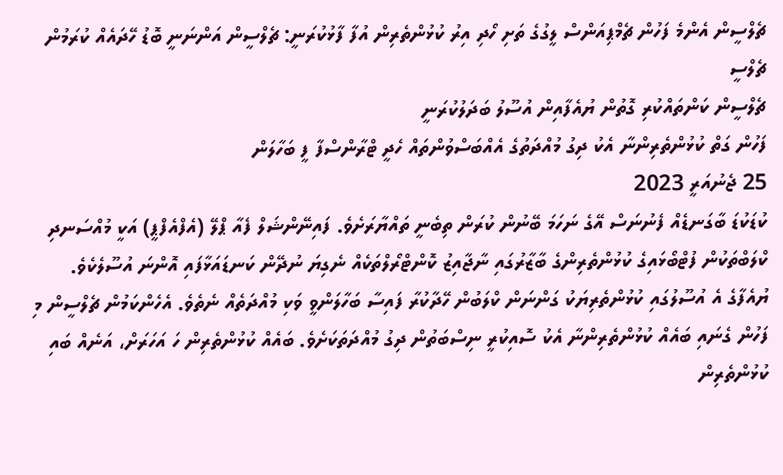ޗެލްސީން އެންމެ ފަހުން ޗެމްޕިއަންސް ލީގުގެ ތަށި ހޯދި އިރު ކުޅުންތެރިން އުފާ ފާޅުކުރަނީ: ޗެލްސީން އަންނަނީ ބޮޑު ހޭދައެއް ކުރަމުން
ޗެލްސީ
ޗެލްސީން ކަންތައްކުރި ގޮތުން ޔުއެފާއިން އުސޫލު ބަދަލުކުރަނީ
ފަހުން ގަތް ކުޅުންތެރިންނާ އެކު ދިގު މުއްދަތުގެ އެއްބަސްވުންތައް ހެދީ ޓްރާންސްފާ ފީ ބަހާލަން
25 ޖެނުއަރީ 2023
ކުޑަކުޑަ ބާގަނޑެއް ފެނުނަސް އޭގެ ނަހަމަ ބޭނުން ކުރަން ތިބެނީ ތައްޔާރަށެވެ. ފައިނޭންޝަލް ފެއާ ޕްލޭ (އެފްއެފްޕީ) އަކީ މުއްސަނދި ކްލަބްތަކުން ފުޓްބޯޅައިގެ ކުޅުންތެރިންގެ ބާޒާރުގައި ނާޖާއިޒު ކޮންޓްރޯލްތަކެއް ނެގިޔަ ނުދޭން ކަނޑައަޅާފައި އޮންނަ އުސޫލެކެވެ.
ޔުއެފާގެ އެ އުސޫލުގައި ކުޅުންތެރިޔަކު ގަންނަން ކްލަބުން ހޭދާކުރާ ފައިސާ ބަހާލަންވީ ވަކި މުއްދަތެއް ނެތެވެ. އެހެންކަމުން ޗެލްސީން މި ފަހުން ގެނައި ބައެއް ކުޅުންތެރިންނާ އެކު ސޮއިކުރީ ނިސްބަތުން ދިގު މުއްދަތަކަށެވެ. ބައެއް ކުޅުންތެރިން ހަ އަހަރަށް، އަނެއް ބައި ކުޅުންތެރިން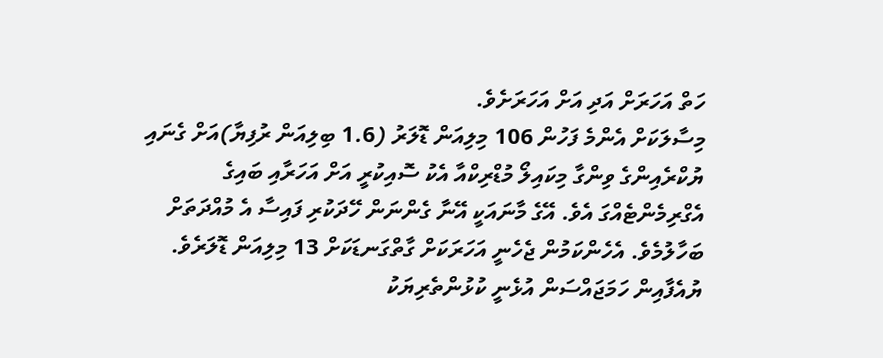ހަތް އަހަރަށް އަދި އަށް އަހަރަށެވެ.
މިސާލަކަށް އެންމެ ފަހުން 106 މިލިއަން ޑޮލަރު (1.6 ބިލިއަން ރުފިޔާ)އަށް ގެނައި ޔުކްރެއިންގެ ވިންގާ މިކައިލޯ މުޑްރިކްއާ އެކު ސޮއިކުރީ އަށް އަހަރާއި ބައިގެ އެގްރިމެންޓެއްގަ އެވެ. އޭގެ މާނައަކީ އޭނާ ގެންނަން ހޭދަކުރި ފައިސާ އެ މުއްދަތަށް ބަހާލުމެވެ. އެހެންކަމުން ޖެހެނީ އަހަރަކަށް ގާތްގަނޑަކަށް 13 މިލިއަން ޑޮލަރެވެ.
ޔުއެފާއިން ހަމަޖައްސަން އުޅެނީ ކުޅުންތެރިޔަކު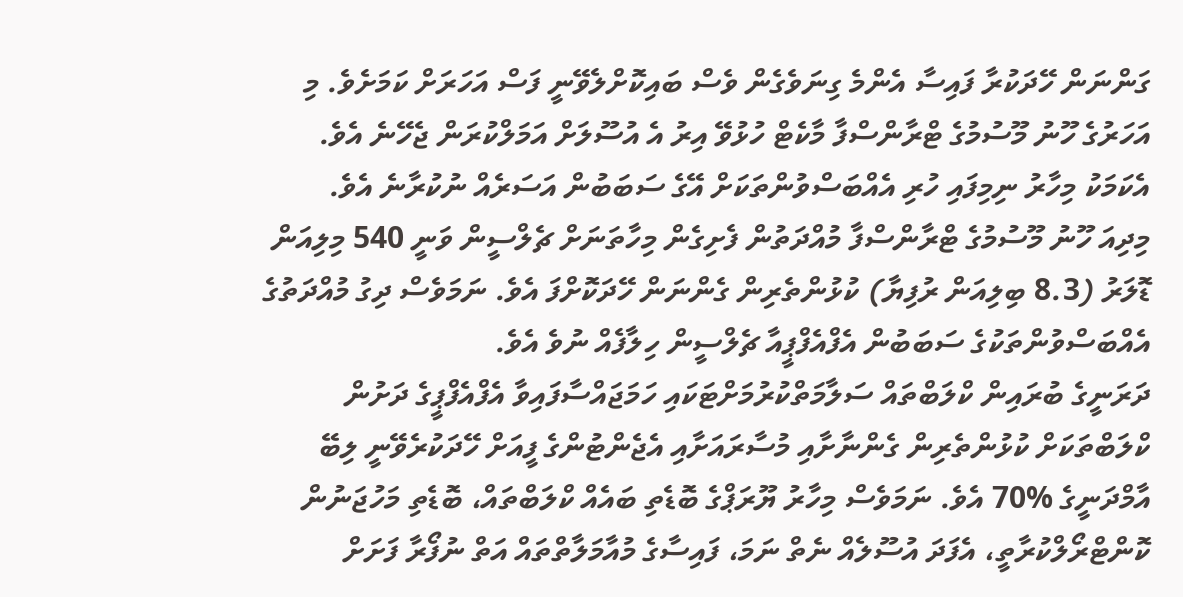ގަންނަން ހޭދަކުރާ ފައިސާ އެންމެ ގިނަވެގެން ވެސް ބައިކޮށްލެވޭނީ ފަސް އަހަރަށް ކަމަށެވެ. މި އަހަރުގެ ހޫނު މޫސުމުގެ ޓްރާންސްފާ މާކެޓް ހުޅުވޭ އިރު އެ އުސޫލަށް އަމަލްކުރަން ޖެހޭނެ އެވެ. އެކަމަކު މިހާރު ނިމިފައި ހުރި އެއްބަސްވުންތަކަށް އޭގެ ސަބަބުން އަސަރެއް ނުކުރާނެ އެވެ.
މިދިއަ ހޫނު މޫސުމުގެ ޓްރާންސްފާ މުއްދަތުން ފެށިގެން މިހާތަނަށް ޗެލްސީން ވަނީ 540 މިލިއަން ޑޮލަރު (8.3 ބިލިއަން ރުފިޔާ) ކުޅުންތެރިން ގެންނަން ހޭދަކޮށްފަ އެވެ. ނަމަވެސް ދިގު މުއްދަތުގެ އެއްބަސްވުންތަކުގެ ސަބަބުން އެފްއެފްޕީއާ ޗެލްސީން ހިލާފެއް ނުވެ އެވެ.
ދަރަނީގެ ބުރައިން ކްލަބްތައް ސަލާމަތްކުރުމަށްޓަކައި ހަމަޖައްސާފައިވާ އެފްއެފްޕީގެ ދަށުން ކްލަބްތަކަށް ކުޅުންތެރިން ގެންނާށާއި މުސާރައަށާއި އެޖެންޓުންގެ ފީއަށް ހޭދަކުރެވޭނީ ލިބޭ އާމްދަނީގެ %70 އެވެ. ނަމަވެސް މިހާރު ޔޫރަޕްގެ ބޮޑެތި ބައެއް ކްލަބްތައް، ބޮޑެތި މަހުޖަނުން ކޮންޓްރޯލްކުރާތީ، އެފަދަ އުސޫލެއް ނެތް ނަމަ، ފައިސާގެ މުއާމަލާތްތައް އަތް ނުފޯރާ ފަށަށް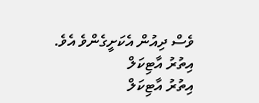ވެސް ދިއުން އެކަށީގެންވެ އެވެ.
އިތުރު އާޓިކަލް
އިތުރު އާޓިކަލް